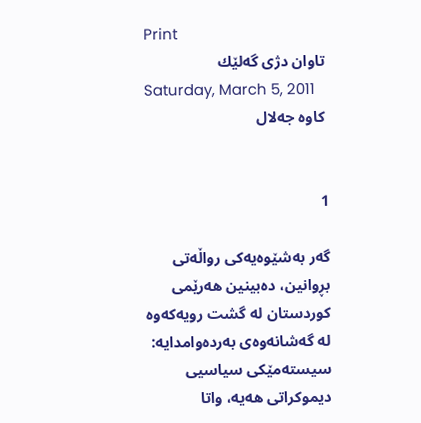Print
 تاوان دژی‌ گه‌لێك
Saturday, March 5, 2011
 كاوه‌ جه‌لال


1

گه‌ر به‌شێوه‌یه‌كی‌ رواڵه‌تی‌ بڕوانین، ده‌بینین هه‌رێمی‌ كوردستان له‌ گشت رویه‌كه‌وه‌ له‌ گه‌شانه‌وه‌ی‌ به‌رده‌وامدایه‌: سیسته‌مێكی‌ سیاسیی‌ دیموكراتی‌ هه‌یه‌، واتا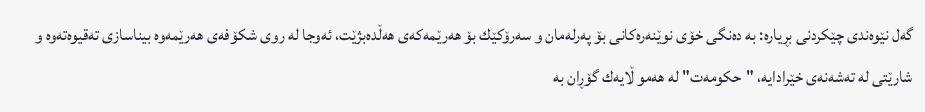گه‌ل نێوه‌ندی‌ چێكردنی‌ بڕیاره‌: به‌ ده‌نگی‌ خۆی‌ نوێنه‌ره‌كانی‌ بۆ په‌رله‌مان و سه‌رۆكێك بۆ هه‌رێمه‌كه‌ی‌ هه‌ڵده‌بژێت، ئه‌وجا له‌ روی‌ شكۆفه‌ی‌ هه‌رێمه‌وه‌ بیناسازی‌ ته‌قیوه‌ته‌وه‌ و شارێتی‌ له‌ ته‌شه‌نه‌ی‌ خێرادایه‌، "حكومه‌ت" له‌ هه‌مو ڵایه‌ك گۆڕان به‌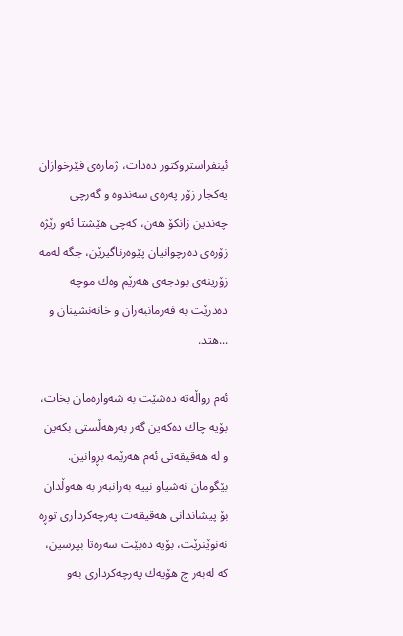ئینفراستروكتور ده‌دات، ژماره‌ی‌ فێرخوازان یه‌كجار زۆر په‌ره‌ی سه‌ندوه‌ و گه‌رچی‌ چه‌ندین زانكۆ هه‌ن، كه‌چی‌ هێشتا ئه‌و رێژه‌ زۆره‌ی‌ ده‌رچوانیان پێوه‌رناگیرێن، جگه‌ له‌مه‌ زۆرینه‌ی‌ بودجه‌ی‌ هه‌رێم وه‌ك موچه‌ ده‌درێت به‌ فه‌رمانبه‌ران و خانه‌نشینان و ...هتد.

ئه‌م رواڵه‌ته‌ ده‌شێت به‌ شه‌واره‌مان بخات، بۆیه‌ چاك ده‌كه‌ین گه‌ر به‌رهه‌ڵستی بكه‌ین و له‌ هه‌قیقه‌تی‌ ئه‌م هه‌رێمه‌ بڕوانین. بێگومان نه‌شیاو نییه‌ به‌رانبه‌ر به‌ هه‌وڵدان بۆ پیشاندانی‌ هه‌قیقه‌ت په‌رچه‌كرداری‌ توڕه‌ نه‌نوێنرێت، بۆیه‌ ده‌بێت سه‌ره‌تا بپرسین، كه‌ له‌به‌ر چ هۆیه‌ك په‌رچه‌كرداری‌ به‌و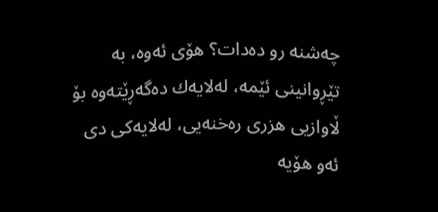چه‌شنه‌ رو ده‌دات؟ هۆی‌ ئه‌وه‌، به‌ تێڕوانینی‌ ئێمه‌، له‌لایه‌ك ده‌گه‌ڕێته‌وه‌ بۆ ڵاوازیی‌ هزری‌ ره‌خنه‌یی‌، له‌لایه‌كی‌ دی‌ ئه‌و هۆیه‌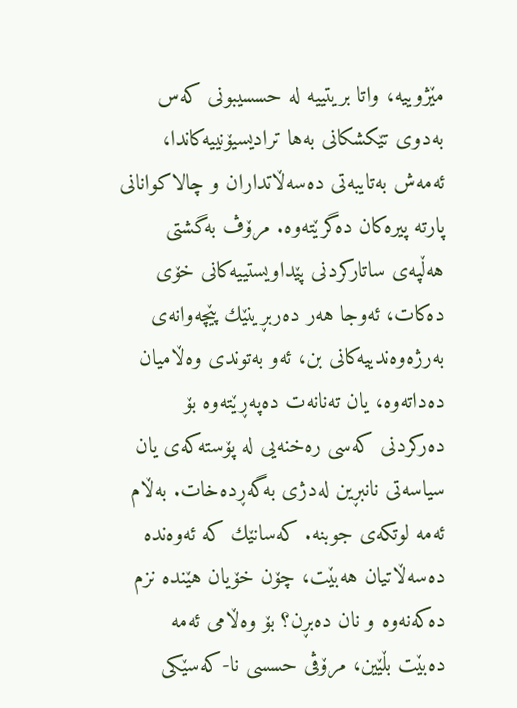مێژوییه‌، واتا بریتییه‌ له‌ حسسیبونی‌ كه‌س به‌دوی‌ تێكشكانی‌ به‌ها ترادیسیۆنییه‌كاندا، ئه‌مه‌ش به‌تایبه‌تی‌ ده‌سه‌ڵاتداران و چالاكوانانی‌ پارته‌ پیره‌كان ده‌گرێته‌وه‌. مرۆڤ به‌گشتی‌ هه‌ڵپه‌ی‌ ساتاركردنی‌ پێداویستییه‌كانی‌ خۆی‌ ده‌كات، ئه‌وجا هه‌ر ده‌ربڕینێك پێچه‌وانه‌ی‌ به‌رژه‌وه‌ندییه‌كانی‌ بن، ئه‌و به‌توندی‌ وه‌ڵامیان ده‌داته‌وه‌، یان ته‌نانه‌ت ده‌په‌ڕێته‌وه‌ بۆ ده‌ركردنی‌ كه‌سی‌ ره‌خنه‌یی‌ له‌ پۆسته‌كه‌ی‌ یان سیاسه‌تی‌ نانبڕین له‌دژی‌ به‌گه‌ڕده‌خات. به‌ڵام ئه‌مه‌ لوتكه‌ی‌ جوبنه‌. كه‌سانێك كه‌ ئه‌وه‌نده‌ ده‌سه‌ڵاتیان هه‌بێت، چۆن خۆیان هێنده‌ نزم ده‌كه‌نه‌وه‌ و نان ده‌بڕن؟ بۆ وه‌ڵامی‌ ئه‌مه‌ ده‌بێت بڵێین، مرۆڤی‌ حسسی‌ نا-كه‌سێكی‌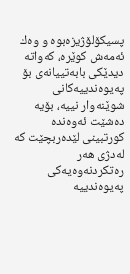پسیكۆلۆژیزه‌بوه‌ و وه‌ك ئه‌مه‌ش كوێره‌، كه‌واته‌ دیدێكی‌ بابه‌تییانه‌ی‌ بۆ په‌یوه‌ندییه‌كانی‌ شوێنه‌وار نییه‌، بۆیه‌ ده‌شێت ئه‌وه‌نده‌ كورتبینی‌ لێده‌ربچێت كه‌ له‌دژی‌ هه‌ر ره‌تكردنه‌وه‌یه‌كی‌ په‌یوه‌ندییه‌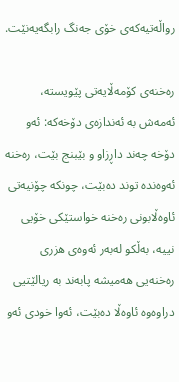رواڵه‌تیه‌كه‌ی‌ خۆی‌ جه‌نگ رابگه‌یه‌نێت.

ره‌خنه‌ی‌ كۆمه‌ڵایه‌تی پێویسته‌، ئه‌مه‌ش به‌ ئه‌ندازه‌ی‌ دۆخه‌كه‌: ئه‌و دۆخه‌ چه‌ند داڕزاو و بێبنج بێت، ره‌خنه‌ ئه‌وه‌نده‌ توند ده‌بێت، چونكه‌ چۆنیه‌تی‌ ئاوه‌ڵابونی‌ ره‌خنه‌ خواستێكی‌ خۆیی‌ نییه‌، به‌ڵكو له‌به‌ر ئه‌وه‌ی‌ هزری‌ ره‌خنه‌یی‌ هه‌میشه‌ پابه‌ند به‌ ریالێتیی‌ دراوه‌وه‌ ئاوه‌ڵا ده‌بێت، ئه‌وا خودی‌ ئه‌و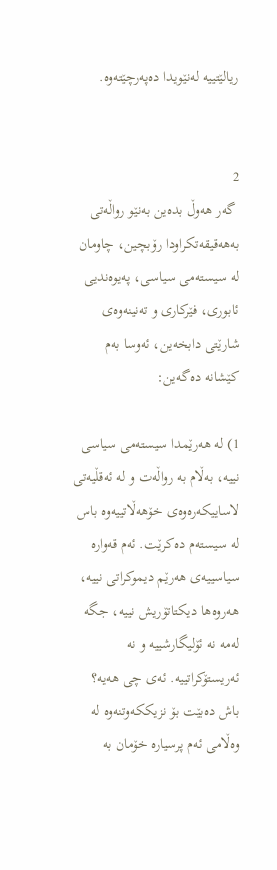ریالێتییه‌ له‌نێویدا ده‌په‌رچێته‌وه‌.


2
 گه‌ر هه‌وڵ بده‌ین به‌نێو رواڵه‌تی‌ به‌هه‌قیقه‌تكراودا رۆبچین، چاومان له‌ سیسته‌می‌ سیاسی‌، په‌یوه‌ندیی‌ ئابوری‌، فێركاری‌ و ته‌نینه‌وه‌ی‌ شارێتی‌ دابخه‌ین، ئه‌وسا به‌م كێشانه‌ ده‌گه‌ین:

1) له‌ هه‌رێمدا سیسته‌می‌ سیاسی‌ نییه‌، به‌ڵام به‌ رواڵه‌ت و له‌ ئه‌قڵیه‌تی‌ لاساییكه‌ره‌وه‌ی‌ خۆهه‌ڵاتییه‌وه‌ باس له‌ سیسته‌م ده‌كرێت. ئه‌م قه‌واره‌ سیاسییه‌ی‌ هه‌رێم دیموكراتی‌ نییه‌، هه‌روه‌ها دیكتاتۆریش نییه‌، جگه‌ له‌مه‌ نه‌ ئۆلیگارشییه‌ و نه‌ ئه‌ریستۆكراتییه‌. ئه‌ی‌ چی‌ هه‌یه‌؟ باش ده‌بێت بۆ نزیككه‌وتنه‌وه‌ له‌ وه‌ڵامی‌ ئه‌م پرسیاره‌ خۆمان به‌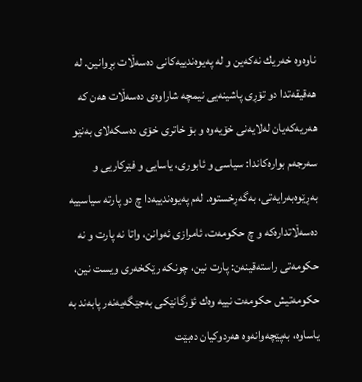ناوه‌وه‌ خه‌ریك نه‌كه‌ین و له‌ په‌یوه‌ندییه‌كانی‌ ده‌سه‌ڵات بڕوانین. له‌ هه‌قیقه‌تدا دو تۆڕی‌ پاشینه‌یی‌ نیمچه‌ شاراوه‌ی‌ ده‌سه‌ڵات هه‌ن كه‌ هه‌ریه‌كه‌یان له‌لایه‌نی‌ خۆیه‌وه‌ و بۆ خاتری‌ خۆی‌ ده‌سكه‌لای‌ به‌نێو سه‌رجه‌م بواره‌كاندا: سیاسی‌ و ئابوری‌، یاسایی‌ و فێركاریی‌ و به‌ڕێوه‌به‌رایه‌تی، به‌گه‌ڕخستوه‌. له‌م په‌یوه‌ندییه‌دا چ دو پارته‌ سیاسییه‌ ده‌سه‌ڵاتداره‌كه‌ و چ حكومه‌ت، ئامرازی‌ ئه‌وانن، واتا نه‌ پارت و نه‌ حكومه‌تی‌ راسته‌قینه‌ن: پارت نین، چونكه‌ رێكخه‌ری‌ ویست نین، حكومه‌تیش حكومه‌ت نییه‌ وه‌ك ئۆرگانێكی‌ به‌جێگه‌یه‌نه‌ر پابه‌ند به‌ یاساوه‌، به‌پێچه‌وانه‌وه‌ هه‌ردوكیان ده‌بێت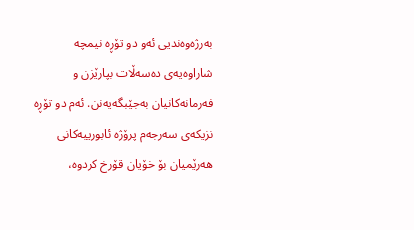به‌رژه‌وه‌ندیی‌ ئه‌و دو تۆڕه‌ نیمچه‌ شاراوه‌یه‌ی‌ ده‌سه‌ڵات بپارێزن و فه‌رمانه‌كانیان به‌جێبگه‌یه‌نن. ئه‌م دو تۆڕه‌ نزیكه‌ی‌ سه‌رجه‌م پرۆژه‌ ئابورییه‌كانی‌ هه‌رێمیان بۆ خۆیان قۆرخ كردوه‌،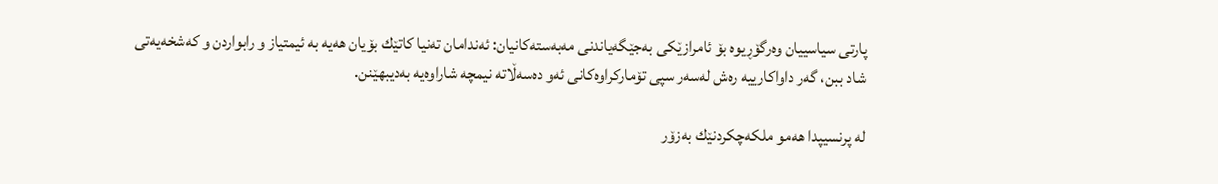پارتی‌ سیاسییان وه‌رگۆڕیوه‌ بۆ ئامرازێكی‌ به‌جێگه‌یاندنی‌ مه‌به‌سته‌كانیان: ئه‌ندامان ته‌نیا كاتێك بۆیان هه‌یه‌ به‌ ئیمتیاز و رابواردن و كه‌شخه‌یه‌تی‌ شاد ببن، گه‌ر داواكارییه‌ ره‌ش له‌سه‌ر سپی‌ تۆماركراوه‌كانی‌ ئه‌و ده‌سه‌ڵاته‌ نیمچه‌ شاراوه‌یه‌ به‌دیبهێنن.

له‌ پرنسیپدا هه‌مو ملكه‌چكردنێك به‌زۆر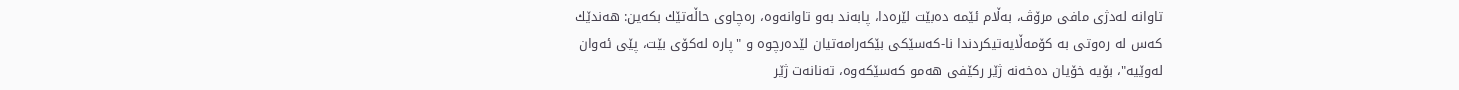تاوانه‌ له‌دژی‌ مافی‌ مرۆڤ، به‌ڵام ئێمه‌ ده‌بێت لێره‌دا، پابه‌ند به‌و تاوانه‌وه‌، ره‌چاوی‌ حاڵه‌تێك بكه‌ین: هه‌ندێك كه‌س له‌ ره‌وتی‌ به‌ كۆمه‌ڵایه‌تیكردندا نا-كه‌سێكی‌ بێكه‌رامه‌تیان لێده‌رچوه‌ و "پاره‌ له‌كۆی‌ بێت، پێی‌ ئه‌وان له‌وێیه‌"، بۆیه‌ خۆیان ده‌خه‌نه‌ ژێر ركێفی‌ هه‌مو كه‌سێكه‌وه‌، ته‌نانه‌ت ژێر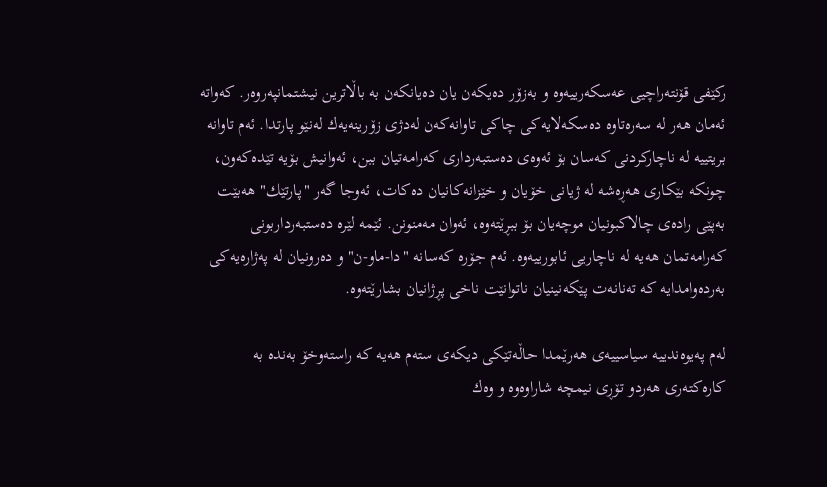ركێفی‌ قۆنته‌راچیی‌ عه‌سكه‌رییه‌وه‌ و به‌زۆر ده‌یكه‌ن یان ده‌یانكه‌ن به‌ باڵاترین نیشتمانپه‌روه‌ر. كه‌واته‌ ئه‌مان هه‌ر له‌ سه‌ره‌تاوه‌ ده‌سكه‌لایه‌كی‌ چاكی‌ تاوانه‌كه‌ن له‌دژی‌ زۆرینه‌یه‌ك له‌نێو پارتدا. ئه‌م تاوانه‌ بریتییه‌ له‌ ناچاركردنی‌ كه‌سان بۆ ئه‌وه‌ی‌ ده‌ستبه‌رداری‌ كه‌رامه‌تیان ببن، ئه‌وانیش بۆیه‌ تێده‌كه‌ون، چونكه‌ بێكاری‌ هه‌ڕه‌شه‌ له‌ ژیانی‌ خۆیان و خێزانه‌كانیان ده‌كات، ئه‌وجا گه‌ر "پارتێك" هه‌بێت به‌پێی‌ راده‌ی‌ چالاكبونیان موچه‌یان بۆ ببڕێته‌وه‌، ئه‌وان مه‌منونن. ئێمه‌ لێره‌ ده‌ستبه‌رداربونی‌ كه‌رامه‌تمان هه‌یه‌ له‌ ناچاریی ئابورییه‌وه‌. ئه‌م جۆره‌ كه‌سانه‌ "دا-ماو-ن" و ده‌رونیان له‌ په‌ژاره‌یه‌كی‌ به‌رده‌وامدایه‌ كه‌ ته‌نانه‌ت پێكه‌نینیان ناتوانێت ناخی‌ پڕژانیان بشارێته‌وه‌.

له‌م په‌یوه‌ندییه‌ سیاسییه‌ی‌ هه‌رێمدا حاڵه‌تێكی‌ دیكه‌ی‌ سته‌م هه‌یه‌ كه‌ راسته‌وخۆ به‌نده‌ به‌ كاره‌كته‌ری‌ هه‌ردو تۆڕی‌ نیمچه‌ شاراوه‌وه‌ و وه‌ك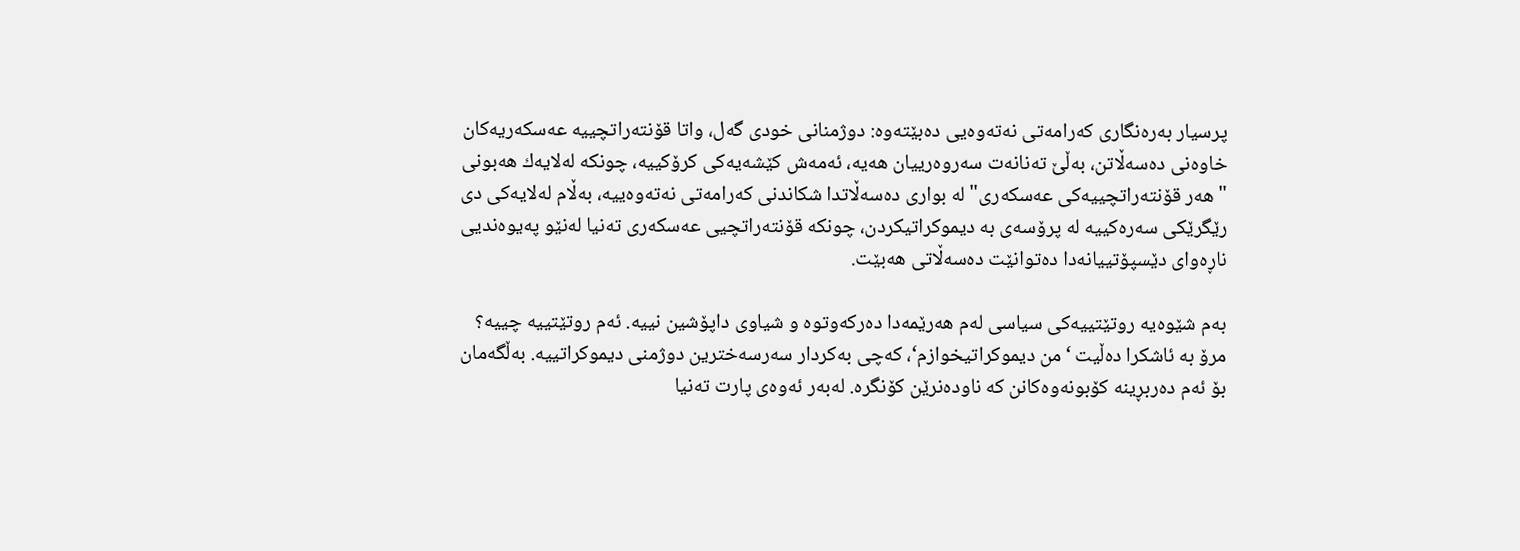پرسیار به‌ره‌نگاری‌ كه‌رامه‌تی‌ نه‌ته‌وه‌یی‌ ده‌بێته‌وه‌: دوژمنانی‌ خودی‌ گه‌ل، واتا قۆنته‌راتچییه‌ عه‌سكه‌ریه‌كان خاوه‌نی‌ ده‌سه‌ڵاتن، به‌ڵێ‌ ته‌نانه‌ت سه‌روه‌رییان هه‌یه‌، ئه‌مه‌ش كێشه‌یه‌كی‌ كرۆكییه‌، چونكه‌ له‌لایه‌ك هه‌بونی‌ "هه‌ر قۆنته‌راتچییه‌كی‌ عه‌سكه‌ری‌" له‌ بواری‌ ده‌سه‌ڵاتدا شكاندنی‌ كه‌رامه‌تی‌ نه‌ته‌وه‌ییه‌، به‌ڵام له‌لایه‌كی‌ دی‌ رێگرێكی‌ سه‌ره‌كییه‌ له‌ پرۆسه‌ی‌ به‌ دیموكراتیكردن، چونكه‌ قۆنته‌راتچیی‌ عه‌سكه‌ری‌ ته‌نیا له‌نێو په‌یوه‌ندیی‌ ناڕه‌وای‌ دێسپۆتییانه‌دا ده‌توانێت ده‌سه‌ڵاتی‌ هه‌بێت.

به‌م شێوه‌یه‌ روتێتییه‌كی‌ سیاسی له‌م هه‌رێمه‌دا ده‌ركه‌وتوه‌ و شیاوی‌ داپۆشین نییه‌. ئه‌م روتێتییه‌ چییه‌؟ مرۆ به‌ ئاشكرا ده‌ڵیت ‘من دیموكراتیخوازم‘، كه‌چی‌ به‌كردار سه‌رسه‌خترین دوژمنی‌ دیموكراتییه‌. به‌ڵگه‌مان بۆ ئه‌م ده‌ربڕینه‌ كۆبونه‌وه‌كانن كه‌ ناوده‌نرێن كۆنگره‌. له‌به‌ر ئه‌وه‌ی‌ پارت ته‌نیا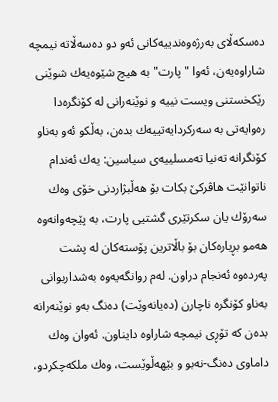ده‌سكه‌ڵای‌ به‌رژه‌وه‌ندییه‌كانی‌ ئه‌و دو ده‌سه‌ڵاته‌ نیمچه‌ شاراوه‌یه‌ن، ئه‌وا "پارت" به‌ هیچ شێوه‌یه‌ك شوێنی‌ رێكخستنی‌ ویست نییه‌ و نوێنه‌رانی‌ له‌ كۆنگره‌دا ره‌وایه‌تی‌ به‌ سه‌ركردایه‌تییه‌ك بده‌ن، به‌ڵكو ئه‌و به‌ناو كۆنگرانه‌ ته‌نیا ته‌مسلییه‌ی‌ سیاسین: یه‌ك ئه‌ندام ناتوانێت هاڤركێ‌ بكات بۆ هه‌ڵبژاردنی‌ خۆی‌ وه‌ك سه‌رۆك یان سكرتێری‌ گشتیی‌ پارت، به‌ پێچه‌وانه‌وه‌ هه‌مو بڕیاره‌كان بۆ باڵاترین پۆسته‌كان له‌ پشت په‌رده‌وه‌ ئه‌نجام دراون. له‌م روانگه‌یه‌وه‌ به‌شداربوانی‌ به‌ناو كۆنگره‌ ناچارن (ده‌یانه‌وێت) ده‌نگ به‌و نوێنه‌رانه‌ بده‌ن كه‌ تۆڕی‌ نیمچه‌ شاراوه‌ دایناون. ئه‌وان وه‌ك داماوی‌ ده‌نگ-نه‌بو و بێهه‌ڵوێست، وه‌ك ملكه‌چكردو،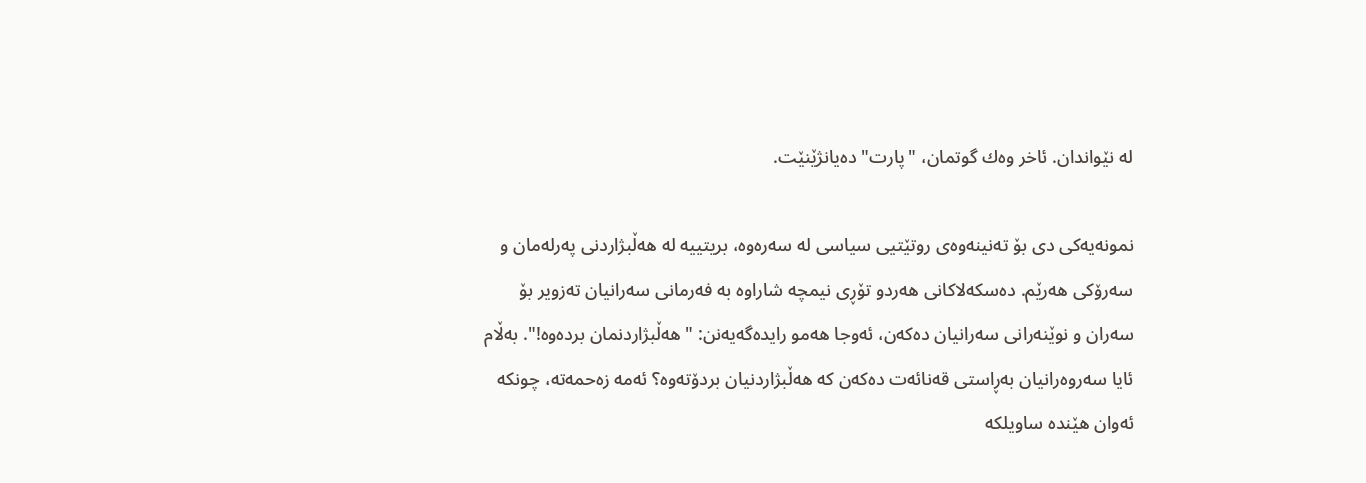له‌ نێواندان. ئاخر وه‌ك گوتمان، "پارت" ده‌یانژێنێت.

نمونه‌یه‌كی‌ دی‌ بۆ ته‌نینه‌وه‌ی‌ روتێتیی‌ سیاسی‌ له‌ سه‌ره‌وه‌، بریتییه‌ له‌ هه‌ڵبژاردنی‌ په‌رله‌مان و سه‌رۆكی‌ هه‌رێم. ده‌سكه‌لاكانی‌ هه‌ردو تۆڕی‌ نیمچه‌ شاراوه‌ به‌ فه‌رمانی‌ سه‌رانیان ته‌زویر بۆ سه‌ران و نوێنه‌رانی‌ سه‌رانیان ده‌كه‌ن، ئه‌وجا هه‌مو رایده‌گه‌یه‌نن: "هه‌ڵبژاردنمان برده‌وه‌!". به‌ڵام ئایا سه‌روه‌رانیان به‌ڕاستی‌ قه‌نائه‌ت ده‌كه‌ن كه‌ هه‌ڵبژاردنیان بردۆته‌وه‌؟ ئه‌مه‌ زه‌حمه‌ته‌، چونكه‌ ئه‌وان هێنده‌ ساویلكه‌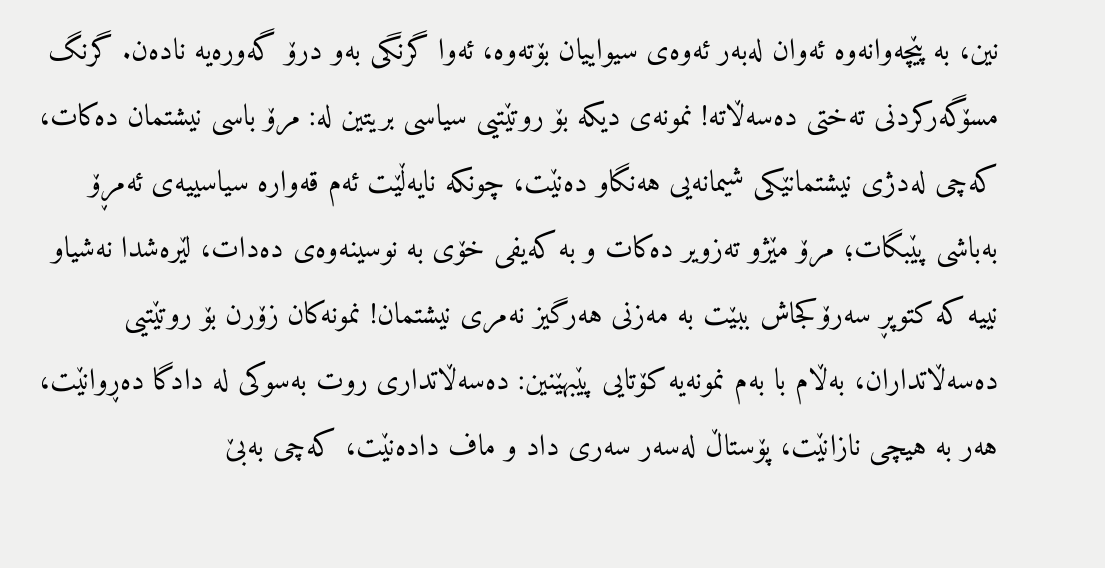نین، به‌ پێچه‌وانه‌وه‌ ئه‌وان له‌به‌ر ئه‌وه‌ی‌ سیواییان بۆته‌وه‌، ئه‌وا گرنگی‌ به‌و درۆ گه‌وره‌یه‌ ناده‌ن. گرنگ مسۆگه‌ركردنی‌ ته‌ختی‌ ده‌سه‌ڵاته‌! نمونه‌ی‌ دیكه‌ بۆ روتێتیی‌ سیاسی‌ بریتین له‌: مرۆ باسی‌ نیشتمان ده‌كات، كه‌چی‌ له‌دژی‌ نیشتمانێكی‌ شیمانه‌یی‌ هه‌نگاو ده‌نێت، چونكه‌ نایه‌ڵێت ئه‌م قه‌واره‌ سیاسییه‌ی‌ ئه‌مڕۆ به‌باشی‌ پێبگات؛ مرۆ مێژو ته‌زویر ده‌كات و به‌ كه‌یفی‌ خۆی‌ به‌ نوسینه‌وه‌ی‌ ده‌دات، لێره‌شدا نه‌شیاو نییه‌ كه‌ كتوپڕ سه‌رۆكجاش ببێت به‌ مه‌زنی‌ هه‌رگیز نه‌مری‌ نیشتمان! نمونه‌كان زۆرن بۆ روتێتیی‌ ده‌سه‌ڵاتداران، به‌ڵام با به‌م نمونه‌یه‌ كۆتایی‌ پێبهێنین: ده‌سه‌ڵاتداری‌ روت به‌سوكی‌ له‌ دادگا ده‌ڕوانێت، هه‌ر به‌ هیچی‌ نازانێت، پۆستاڵ له‌سه‌ر سه‌ری‌ داد و ماف داده‌نێت، كه‌چی‌ به‌بێ‌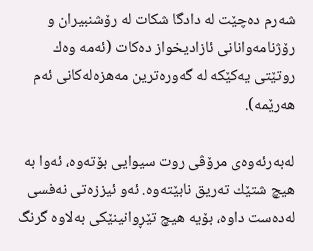شه‌رم ده‌چێت له‌ دادگا شكات له‌ رۆشنبیران و رۆژنامه‌وانانی‌ ئازادیخواز ده‌كات (ئه‌مه‌ وه‌ك روتێتی‌ یه‌كێكه‌ له‌ گه‌وره‌ترین مه‌هزه‌له‌كانی‌ ئه‌م هه‌رێمه‌).

له‌به‌رئه‌وه‌ی‌ مرۆڤی‌ روت سیوایی‌ بۆته‌وه‌، ئه‌وا به‌ هیچ شتێك ته‌ریق نابێته‌وه‌. ئه‌و ئیززه‌تی‌ نه‌فسی‌ له‌ده‌ست داوه‌، بۆیه‌ هیچ تێڕوانینێكی‌ به‌لاوه‌ گرنگ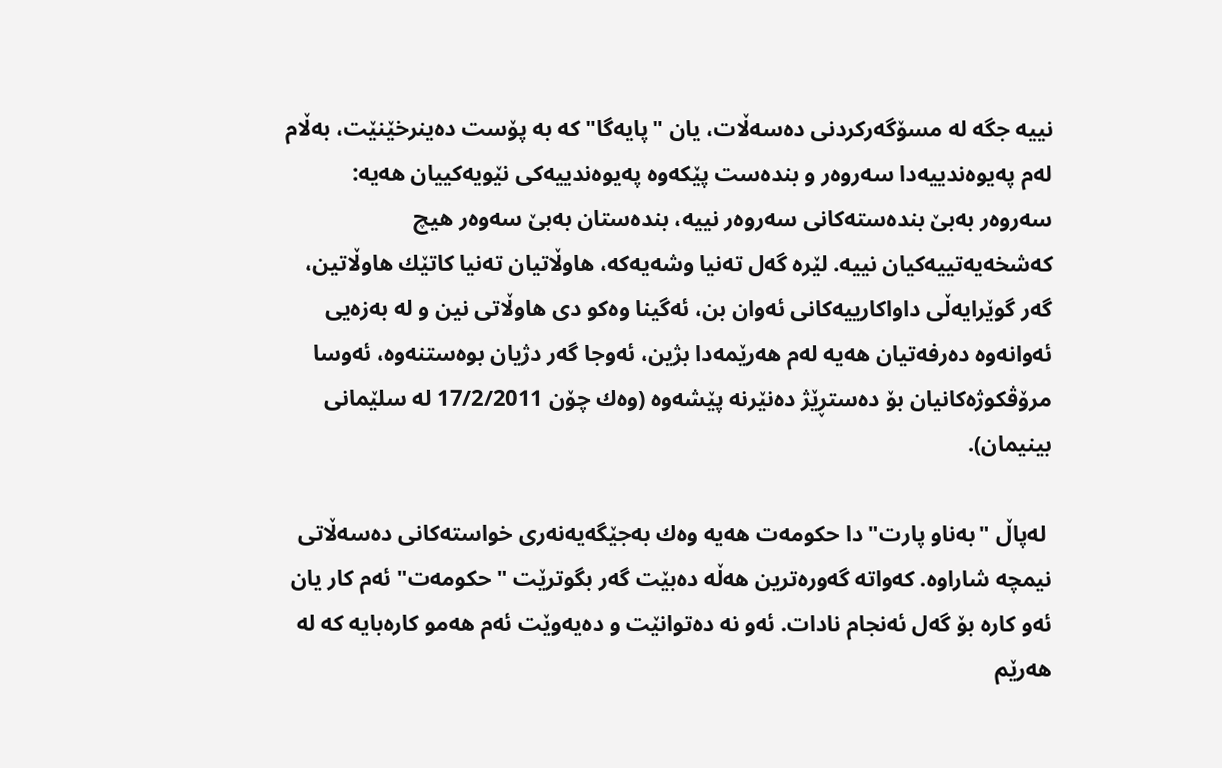نییه‌ جگه‌ له‌ مسۆگه‌ركردنی‌ ده‌سه‌ڵات، یان "پایه‌گا" كه‌ به‌ پۆست ده‌ینرخێنێت، به‌ڵام له‌م په‌یوه‌ندییه‌دا سه‌روه‌ر و بنده‌ست پێكه‌وه‌ په‌یوه‌ندییه‌كی‌ نێویه‌كییان هه‌یه‌: سه‌روه‌ر به‌بێ‌ بنده‌سته‌كانی‌ سه‌روه‌ر نییه‌، بنده‌ستان به‌بێ‌ سه‌وه‌ر هیچ كه‌شخه‌یه‌تییه‌كیان نییه‌. لێره‌ گه‌ل ته‌نیا وشه‌یه‌كه‌، هاوڵاتیان ته‌نیا كاتێك هاوڵاتین، گه‌ر گوێرایه‌ڵی‌ داواكارییه‌كانی‌ ئه‌وان بن، ئه‌گینا وه‌كو دی‌ هاوڵاتی‌ نین و له‌ به‌زه‌یی‌ ئه‌وانه‌وه‌ ده‌رفه‌تیان هه‌یه‌ له‌م هه‌رێمه‌دا بژین، ئه‌وجا گه‌ر دژیان بوه‌ستنه‌وه‌، ئه‌وسا مرۆڤكوژه‌كانیان بۆ ده‌ستڕێژ ده‌نێرنه‌ پێشه‌وه‌ (وه‌ك چۆن 17/2/2011 له‌ سلێمانی‌ بینیمان).

 له‌پاڵ "به‌ناو پارت"دا حكومه‌ت هه‌یه‌ وه‌ك به‌جێگه‌یه‌نه‌ری‌ خواسته‌كانی‌ ده‌سه‌ڵاتی‌ نیمچه‌ شاراوه‌. كه‌واته‌ گه‌وره‌ترین هه‌ڵه‌ ده‌بێت گه‌ر بگوترێت "حكومه‌ت" ئه‌م كار یان ئه‌و كاره‌ بۆ گه‌ل ئه‌نجام نادات. ئه‌و نه‌ ده‌توانێت و ده‌یه‌وێت ئه‌م هه‌مو كاره‌بایه‌ كه‌ له‌ هه‌رێم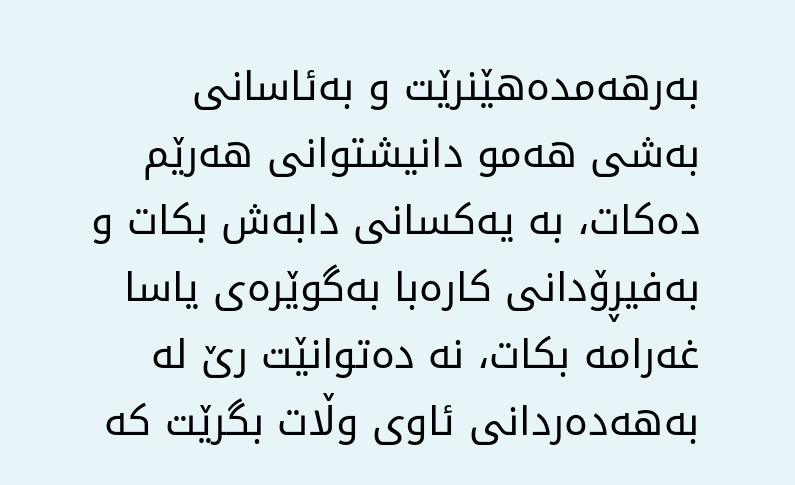به‌رهه‌مده‌هێنرێت و به‌ئاسانی‌ به‌شی‌ هه‌مو دانیشتوانی‌ هه‌رێم ده‌كات، به‌ یه‌كسانی‌ دابه‌ش بكات و به‌فیڕۆدانی‌ كاره‌با به‌گوێره‌ی‌ یاسا غه‌رامه‌ بكات، نه‌ ده‌توانێت رێ‌ له‌ به‌هه‌ده‌ردانی‌ ئاوی‌ وڵات بگرێت كه‌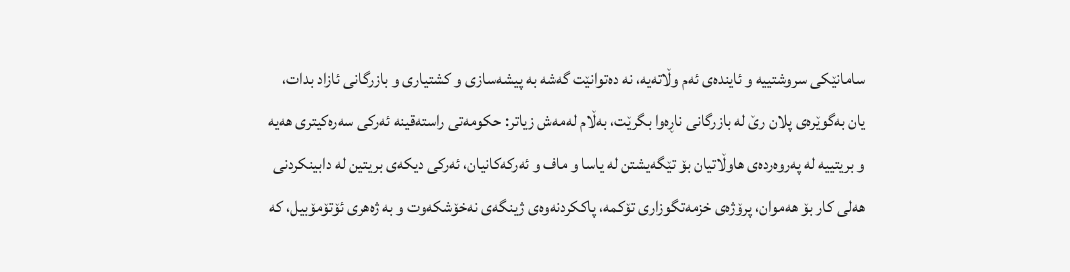سامانێكی‌ سروشتییه‌ و ئاینده‌ی‌ ئه‌م وڵاته‌یه‌، نه‌ ده‌توانێت گه‌شه‌ به‌ پیشه‌سازی‌ و كشتیاری‌ و بازرگانی ئازاد بدات، یان به‌گوێره‌ی‌ پلان رێ‌ له‌ بازرگانی ناڕه‌وا بگرێت، به‌ڵام له‌مه‌ش زیاتر: حكومه‌تی‌ راسته‌قینه‌ ئه‌ركی‌ سه‌ره‌كیتری‌ هه‌یه‌ و بریتییه‌ له‌ په‌روه‌رده‌ی‌ هاوڵاتیان بۆ تێگه‌یشتن له‌ یاسا و ماف و ئه‌ركه‌كانیان، ئه‌ركی‌ دیكه‌ی‌ بریتین له‌ دابینكردنی‌ هه‌لی‌ كار بۆ هه‌موان، پرۆژه‌ی‌ خزمه‌تگوزاری تۆكمه‌، پاككردنه‌وه‌ی‌ ژینگه‌ی‌ نه‌خۆشكه‌وت و به‌ ژه‌هری‌ ئۆتۆمۆبیل، كه‌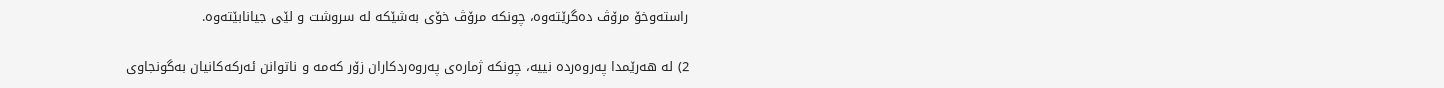راسته‌وخۆ مرۆڤ ده‌گرێته‌وه‌، چونكه‌ مرۆڤ خۆی‌ به‌شێكه‌ له‌ سروشت و لێی‌ جیانابێته‌وه‌.

2) له‌ هه‌رێمدا په‌روه‌رده‌ نییه‌، چونكه‌ ژماره‌ی‌ په‌روه‌ردكاران زۆر كه‌مه‌ و ناتوانن ئه‌ركه‌كانیان به‌گونجاوی‌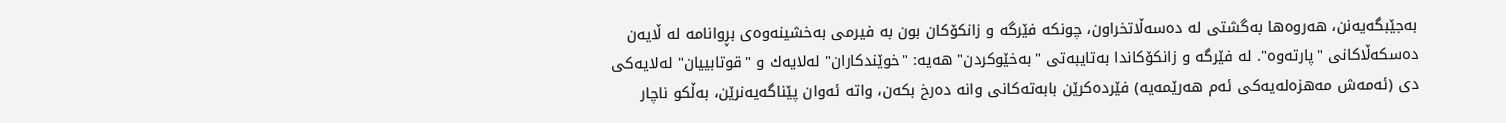به‌جێبگه‌یه‌نن، هه‌روه‌ها به‌گشتی‌ له‌ ده‌سه‌ڵاتخراون، چونكه‌ فێرگه‌ و زانكۆكان بون به‌ فیرمی‌ به‌خشینه‌وه‌ی‌ بڕوانامه‌ له‌ ڵایه‌ن ده‌سكه‌ڵاكانی‌ "پارته‌وه‌". له‌ فێرگه‌ و زانكۆكاندا به‌تایبه‌تی‌ "به‌خێوكردن" هه‌یه‌: "خوێندكاران" له‌لایه‌ك و "قوتابییان" له‌لایه‌كی‌ دی‌ (ئه‌مه‌ش مه‌هزه‌له‌یه‌كی‌ ئه‌م هه‌رێمه‌یه‌) فێرده‌كرێن بابه‌ته‌كانی‌ وانه‌ ده‌رخ بكه‌ن، واته‌ ئه‌وان پێناگه‌یه‌نرێن، به‌ڵكو ناچار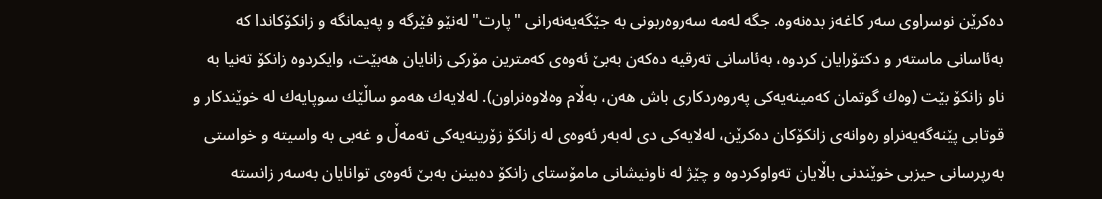ده‌كرێن نوسراوی‌ سه‌ر كاغه‌ز بده‌نه‌وه‌. جگه‌ له‌مه‌ سه‌روه‌ربونی‌ به‌ جێگه‌یه‌نه‌رانی‌ "پارت" له‌نێو فێرگه‌ و په‌یمانگه‌ و زانكۆكاندا كه‌ به‌ئاسانی‌ ماسته‌ر و دكتۆرایان كردوه‌، به‌ئاسانی‌ ته‌رقیه‌ ده‌كه‌ن به‌بێ‌ ئه‌وه‌ی‌ كه‌مترین مۆركی‌ زانایان هه‌بێت، وایكردوه‌ زانكۆ ته‌نیا به‌ ناو زانكۆ بێت (وه‌ك گوتمان كه‌مینه‌یه‌كی‌ په‌روه‌ردكاری‌ باش هه‌ن، به‌ڵام وه‌لاوه‌نراون). له‌لایه‌ك هه‌مو ساڵێك سوپایه‌ك له‌ خوێندكار و قوتابی پێنه‌گه‌یه‌نراو ره‌وانه‌ی‌ زانكۆكان ده‌كرێن، له‌لایه‌كی‌ دی‌ له‌به‌ر ئه‌وه‌ی‌ له‌ زانكۆ زۆرینه‌یه‌كی‌ ته‌مه‌ڵ و غه‌بی‌ به‌ واسیته‌ و خواستی‌ به‌رپرسانی‌ حیزبی‌ خوێندنی‌ باڵایان ته‌واوكردوه‌ و چێژ له‌ ناونیشانی‌ مامۆستای‌ زانكۆ ده‌بینن به‌بێ‌ ئه‌وه‌ی‌ توانایان به‌سه‌ر زانسته‌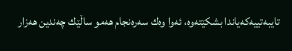تایبه‌تییه‌كه‌یاندا بشكێته‌وه‌، ئه‌وا وه‌ك سه‌ره‌نجام هه‌مو ساڵێك چه‌ندین هه‌زار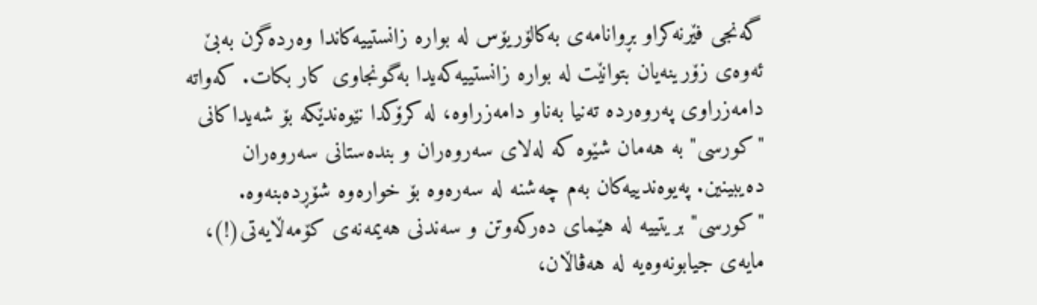گه‌نجی‌ فێرنه‌كراو بڕوانامه‌ی‌ به‌كالۆریۆس له‌ بواره‌ زانستییه‌كاندا وه‌رده‌گرن به‌بێ‌ ئه‌وه‌ی‌ زۆرینه‌یان بتوانێت له‌ بواره‌ زانستییه‌كه‌یدا به‌گونجاوی‌ كار بكات. كه‌واته‌ دامه‌زراوی‌ په‌روه‌رده‌ ته‌نیا به‌ناو دامه‌زراوه‌، له‌ كرۆكدا نێوه‌ندێكه‌ بۆ شه‌یداكانی‌ "كورسی‌" به‌ هه‌مان شێوه‌ كه‌ له‌لای‌ سه‌روه‌ران و بنده‌ستانی سه‌روه‌ران ده‌یبینین. په‌یوه‌ندییه‌كان به‌م چه‌شنه‌ له‌ سه‌ره‌وه‌ بۆ خواره‌وه‌ شۆڕده‌بنه‌وه‌. "كورسی‌" بریتییه‌ له‌ هێمای‌ ده‌ركه‌وتن و سه‌ندنی‌ هه‌یمه‌نه‌ی‌ كۆمه‌ڵایه‌تی‌(!)، مایه‌ی‌ جیابونه‌وه‌یه‌ له‌ هه‌ڤاڵان،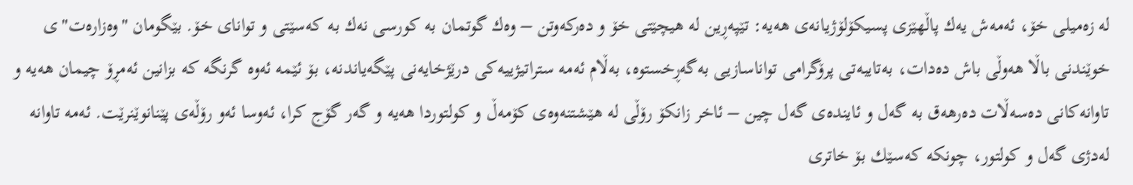له‌ زه‌میلی‌ خۆ، ئه‌مه‌ش یه‌ك پاڵهێزی‌ پسیكۆلۆژیانه‌ی‌ هه‌یه‌: تێپه‌ڕین له‌ هیچێتی‌ خۆ و ده‌ركه‌وتن – وه‌ك گوتمان به‌ كورسی‌ نه‌ك به‌ كه‌سێتی و توانای‌ خۆ. بێگومان "وه‌زاره‌ت"ی‌ خوێندنی‌ باڵا هه‌وڵی‌ باش ده‌دات، به‌تایبه‌تی‌ پرۆگرامی‌ تواناسازیی‌ به‌گه‌ڕخستوه‌، به‌ڵام ئه‌مه‌ ستراتیژییه‌كی‌ درێژخایه‌نی‌ پێگه‌یاندنه‌، بۆ ئێمه‌ ئه‌وه‌ گرنگه‌ كه‌ بزانین ئه‌مڕۆ چیمان هه‌یه‌ و تاوانه‌كانی‌ ده‌سه‌ڵات ده‌رهه‌ق به‌ گه‌ل و ئاینده‌ی‌ گه‌ل چین – ئاخر زانكۆ رۆڵی‌ له‌ هێشتنه‌وه‌ی‌ كۆمه‌ڵ و كولتوردا هه‌یه‌ و گه‌ر گۆج كرا، ئه‌وسا ئه‌و رۆڵه‌ی‌ پێنانوێنرێت. ئه‌مه‌ تاوانه‌ له‌دژی‌ گه‌ل و كولتور، چونكه‌ كه‌سێك بۆ خاتری‌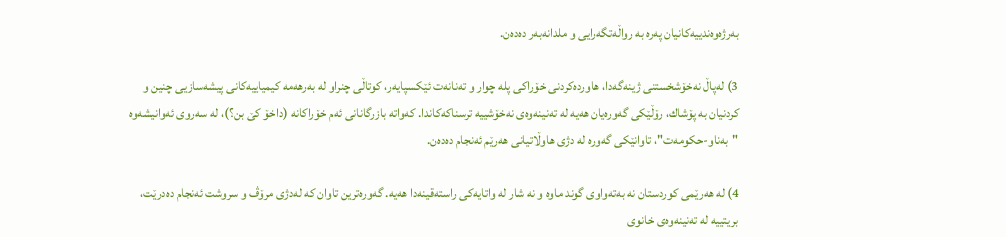به‌رژه‌وه‌ندییه‌كانیان په‌ره‌ به‌ رواڵه‌تگه‌رایی‌ و ملدانه‌به‌ر ده‌ده‌ن.

3) له‌پاڵ نه‌خۆشخستنی‌ ژینه‌گه‌دا، هاورده‌كردنی‌ خۆراكی‌ پله‌ چوار و ته‌نانه‌ت ئێكسپایه‌ر، كوتاڵی‌ چنراو له‌ به‌رهه‌مه‌ كیمیاییه‌كانی‌ پیشه‌سازیی‌ چنین و كردنیان به‌ پۆشاك، رۆڵێكی‌ گه‌وره‌یان هه‌یه‌ له‌ ته‌نینه‌وه‌ی‌ نه‌خۆشییه‌ ترسناكه‌كاندا. كه‌واته‌ بازرگانانی‌ ئه‌م خۆراكانه‌ (داخۆ كێ‌ بن؟)، له‌ سه‌روی‌ ئه‌وانیشه‌وه‌ "به‌ناو-حكومه‌ت"، تاوانێكی‌ گه‌وره‌ له‌ دژی‌ هاوڵاتیانی‌ هه‌رێم ئه‌نجام ده‌ده‌ن.

4) له‌ هه‌رێمی‌ كوردستان نه‌ به‌ته‌واوی‌ گوند ماوه‌ و نه‌ شار له‌ واتایه‌كی‌ راسته‌قینه‌دا هه‌یه‌. گه‌وره‌ترین تاوان كه‌ له‌دژی‌ مرۆڤ و سروشت ئه‌نجام ده‌درێت، بریتییه‌ له‌ ته‌نینه‌وه‌ی‌ خانوی‌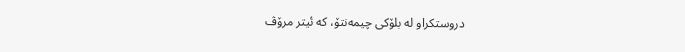دروستكراو له‌ بلۆكی‌ چیمه‌نتۆ، كه‌ ئیتر مرۆڤ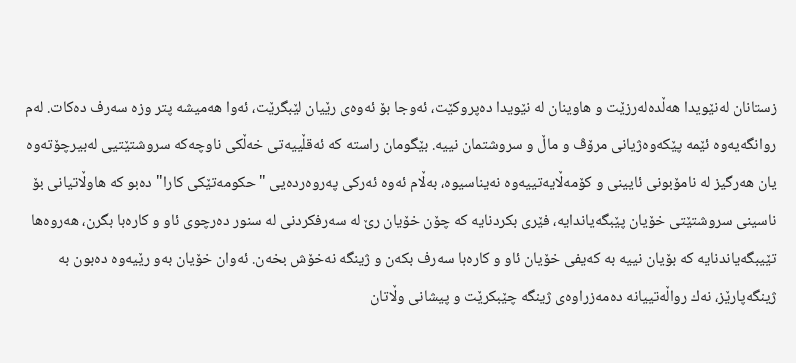زستانان له‌نێویدا هه‌ڵده‌له‌رزێت و هاوینان له‌ نێویدا ده‌پروكێت، ئه‌وجا بۆ ئه‌وه‌ی‌ رێیان لێبگرێت، ئه‌وا هه‌میشه‌ پتر وزه‌ سه‌رف ده‌كات. له‌م روانگه‌یه‌وه‌ ئێمه‌ پێكه‌وه‌ژیانی‌ مرۆڤ و ماڵ و سروشتمان نییه‌. بێگومان راسته‌ كه‌ ئه‌قڵییه‌تی‌ خه‌ڵكی‌ ناوچه‌كه‌ سروشتێتیی‌ له‌بیرچۆته‌وه‌ یان هه‌رگیز له‌ نامۆبونی‌ ئایینی‌ و كۆمه‌ڵایه‌تییه‌وه‌ نه‌یناسیوه‌، به‌ڵام ئه‌وه‌ ئه‌ركی‌ په‌روه‌رده‌یی‌ "حكومه‌تێكی‌ كارا" ده‌بو كه‌ هاوڵاتیانی‌ بۆ ناسینی‌ سروشتێتی‌ خۆیان پێبگه‌یاندایه‌، فێری‌ بكردنایه‌ كه‌ چۆن خۆیان رێ‌ له‌ سه‌رفكردنی‌ له‌ سنور ده‌رچوی‌ ئاو و كاره‌با بگرن، هه‌روه‌ها تێیبگه‌یاندنایه‌ كه‌ بۆیان نییه‌ به‌ كه‌یفی‌ خۆیان ئاو و كاره‌با سه‌رف بكه‌ن و ژینگه‌ نه‌خۆش بخه‌ن. ئه‌وان خۆیان به‌و رێیه‌وه‌ ده‌بون به‌ ژینگه‌پارێز، نه‌ك رواڵه‌تییانه‌ ده‌مه‌زراوه‌ی‌ ژینگه‌ چێبكرێت و پیشانی‌ وڵاتان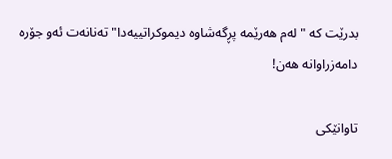بدرێت كه‌ "له‌م هه‌رێمه‌ پڕگه‌شاوه‌ دیموكراتییه‌دا" ته‌نانه‌ت ئه‌و جۆره‌ دامه‌زراوانه‌ هه‌ن!

تاوانێكی‌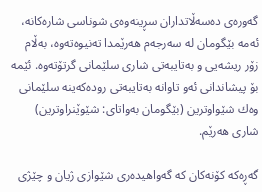گه‌وره‌ی‌ ده‌سه‌ڵاتداران سڕینه‌وه‌ی‌ شوناسی‌ شاره‌كانه‌، ئه‌مه‌ بێگومان له‌ سه‌رجه‌م هه‌رێمدا ته‌نیوه‌ته‌وه‌، به‌ڵام زۆر ریشه‌یی‌ و به‌تایبه‌تی‌ شاری‌ سلێمانی گرتۆته‌وه‌. ئێمه‌ بۆ پیشاندانی‌ ئه‌و تاوانه‌ به‌تایبه‌تی‌ روده‌كه‌ینه‌ سلێمانی‌ وه‌ك شێواوترین (بێگومان به‌واتای‌: شێوێنراوترین) شاری‌ هه‌رێم.

گه‌ڕه‌كه‌ كۆنه‌كان كه‌ گه‌واهیده‌ری‌ شێوازی‌ ژیان و چێژی‌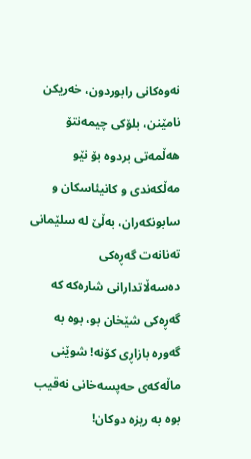نه‌وه‌كانی‌ رابوردون، خه‌ریكن نامێنن، بلۆكی‌ چیمه‌نتۆ هه‌ڵمه‌تی‌ بردوه‌ بۆ نێو مه‌ڵكه‌ندی‌ و كانیئاسكان و سابونكه‌ران، به‌ڵێ‌ له‌ سلێمانی‌ ته‌نانه‌ت گه‌ڕه‌كی‌ ده‌سه‌ڵاتدارانی‌ شاره‌كه‌ كه‌ گه‌ڕه‌كی‌ شێخان بو، بوه‌ به‌ گه‌وره‌ بازاڕی‌ كۆنه‌! شوێنی‌ ماڵه‌كه‌ی‌ حه‌پسه‌خانی‌ نه‌قیب بوه‌ به‌ ریزه‌ دوكان!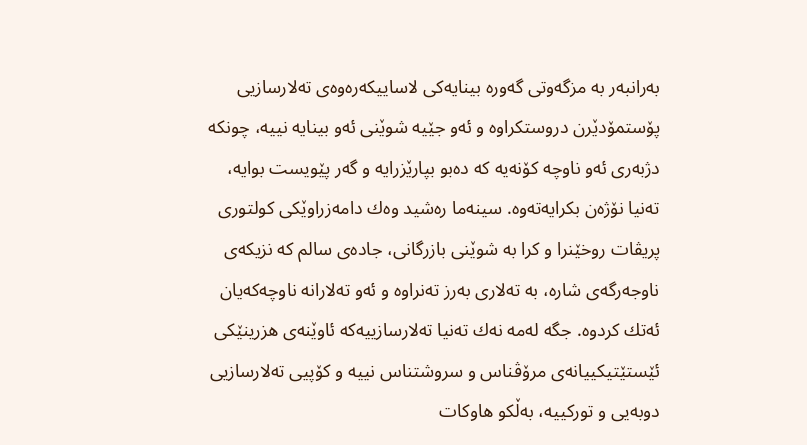به‌رانبه‌ر به‌ مزگه‌وتی‌ گه‌وره‌ بینایه‌كی‌ لاساییكه‌ره‌وه‌ی‌ ته‌لارسازیی‌ پۆستمۆدێرن دروستكراوه‌ و ئه‌و جێیه‌ شوێنی‌ ئه‌و بینایه‌ نییه‌، چونكه‌ دژبه‌ری‌ ئه‌و ناوچه‌ كۆنه‌یه‌ كه‌ ده‌بو بپارێزرایه‌ و گه‌ر پێویست بوایه‌، ته‌نیا نۆژه‌ن بكرایه‌ته‌وه‌. سینه‌ما ره‌شید وه‌ك دامه‌زراوێكی‌ كولتوری‌ پریڤات روخێنرا و كرا به‌ شوێنی‌ بازرگانی‌، جاده‌ی‌ سالم كه‌ نزیكه‌ی‌ ناوجه‌رگه‌ی‌ شاره‌، به‌ ته‌لاری‌ به‌رز ته‌نراوه‌ و ئه‌و ته‌لارانه‌ ناوچه‌كه‌یان ئه‌تك كردوه‌. جگه‌ له‌مه‌ نه‌ك ته‌نیا ته‌لارسازییه‌كه‌ ئاوێنه‌ی‌ هزرینێكی‌ ئێستێتیكییانه‌ی‌ مرۆڤناس و سروشتناس نییه‌ و كۆپیی‌ ته‌لارسازیی‌ دوبه‌یی‌ و توركییه‌، به‌ڵكو هاوكات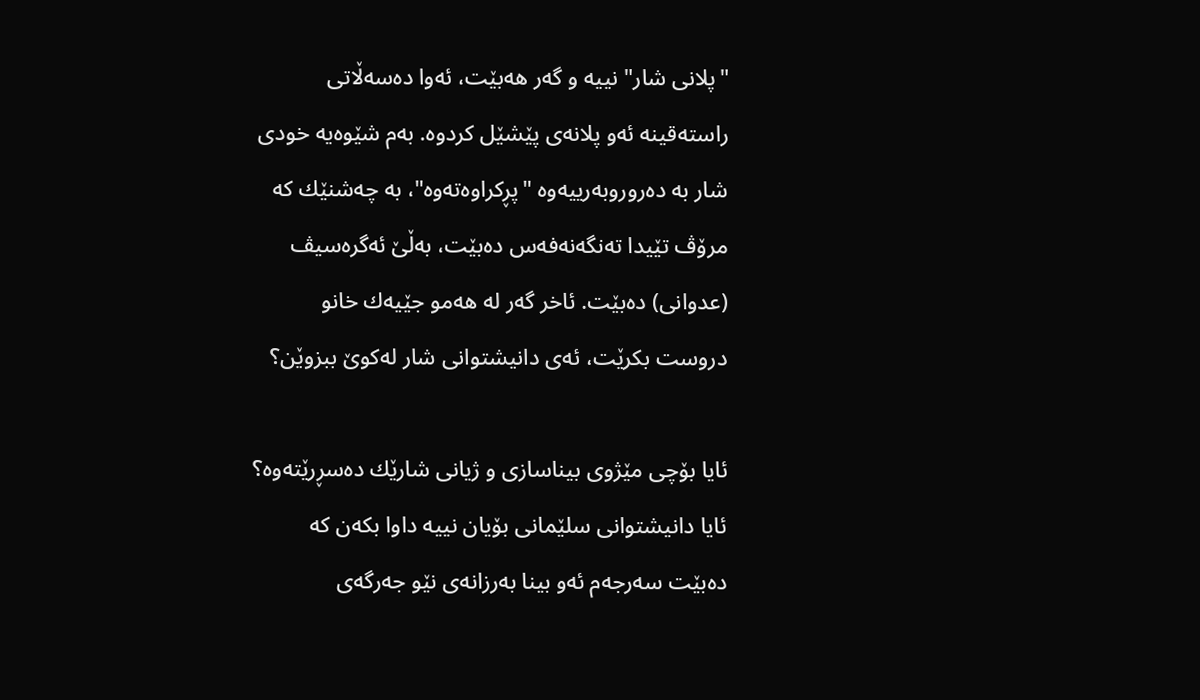"پلانی‌ شار" نییه‌ و گه‌ر هه‌بێت، ئه‌وا ده‌سه‌ڵاتی‌ راسته‌قینه‌ ئه‌و پلانه‌ی‌ پێشێل كردوه‌. به‌م شێوه‌یه‌ خودی‌ شار به‌ ده‌روروبه‌رییه‌وه‌ "پڕكراوه‌ته‌وه‌"، به‌ چه‌شنێك كه‌ مرۆڤ تێیدا ته‌نگه‌نه‌فه‌س ده‌بێت، به‌ڵێ‌ ئه‌گره‌سیڤ (عدوانی‌) ده‌بێت. ئاخر گه‌ر له‌ هه‌مو جێیه‌ك خانو دروست بكرێت، ئه‌ی‌ دانیشتوانی‌ شار له‌كوێ‌ ببزوێن؟

ئایا بۆچی‌ مێژوی‌ بیناسازی و ژیانی‌ شارێك ده‌سڕرێته‌وه‌؟ ئایا دانیشتوانی‌ سلێمانی‌ بۆیان نییه‌ داوا بكه‌ن كه‌ ده‌بێت سه‌رجه‌م ئه‌و بینا به‌رزانه‌ی‌ نێو جه‌رگه‌ی‌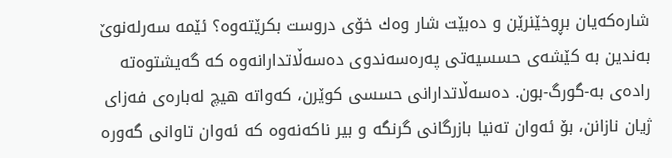شاره‌كه‌یان بڕوخێنرێن و ده‌بێت شار وه‌ك خۆی‌ دروست بكرێته‌وه‌؟ ئێمه‌ سه‌رله‌نوێ‌ به‌ندین به‌ كێشه‌ی‌ حسسیه‌تی‌ په‌ره‌سه‌ندوی‌ ده‌سه‌ڵاتدارانه‌وه‌ كه‌ گه‌یشتوه‌ته‌ راده‌ی‌ به‌-گورگ-بون. ده‌سه‌ڵاتدارانی‌ حسسی‌ كوێرن، كه‌واته‌ هیچ له‌باره‌ی‌ فه‌زای‌ ژیان نازانن، بۆ ئه‌وان ته‌نیا بازرگانی‌ گرنگه‌ و بیر ناكه‌نه‌وه‌ كه‌ ئه‌وان تاوانی‌ گه‌وره‌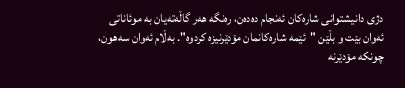دژی‌ دانیشتوانی‌ شاره‌كان ئه‌نجام ده‌ده‌ن، ره‌نگه‌ هه‌ر گاڵه‌ته‌یان به‌ موئاناتی‌ ئه‌وان بێت و بڵێن "ئێمه‌ شاره‌كانمان مۆدێرنیزه‌ كردوه‌". به‌ڵام ئه‌وان سه‌هون، چونكه‌ مۆدێرنه‌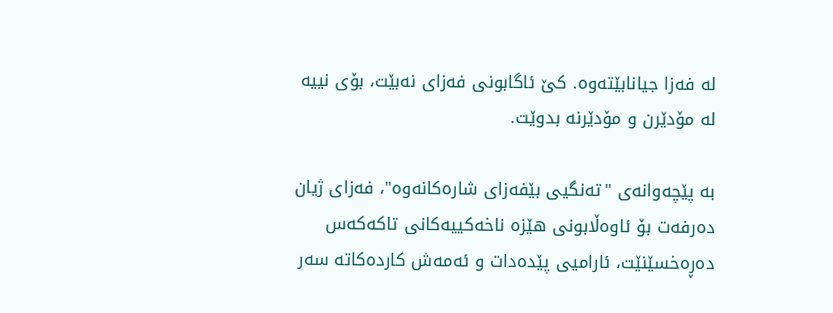له‌ فه‌زا جیانابێته‌وه‌. كێ‌ ئاگابونی‌ فه‌زای‌ نه‌بێت، بۆی‌ نییه‌ له‌ مۆدێرن و مۆدێرنه‌ بدوێت.

به‌ پێچه‌وانه‌ی‌ "ته‌نگیی‌ بێفه‌زای‌ شاره‌كانه‌وه‌"، فه‌زای‌ ژیان ده‌رفه‌ت بۆ ئاوه‌ڵابونی‌ هێزه‌ ناخه‌كییه‌كانی‌ تاكه‌كه‌س ده‌ڕه‌خسێنێت، ئارامیی‌ پێده‌دات و ئه‌مه‌ش كارده‌كاته‌ سه‌ر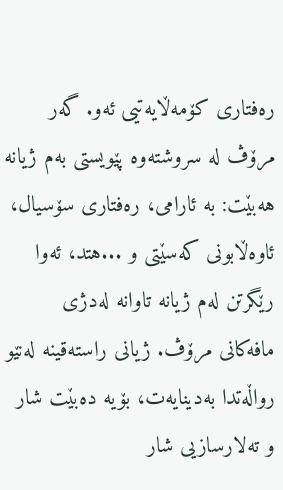ره‌فتاری‌ كۆمه‌ڵایه‌تیی‌ ئه‌و. گه‌ر مرۆڤ له‌ سروشته‌وه‌ پێویستی‌ به‌م ژیانه‌ هه‌بێت: به‌ ئارامی‌، ره‌فتاری‌ سۆسیال، ئاوه‌ڵابونی‌ كه‌سێتی‌ و ...هتد، ئه‌وا رێگرتن له‌م ژیانه‌ تاوانه‌ له‌دژی‌ مافه‌كانی‌ مرۆڤ. ژیانی‌ راسته‌قینه‌ له‌نێو رواڵه‌تدا به‌دینایه‌ت، بۆیه‌ ده‌بێت شار و ته‌لارسازیی‌ شار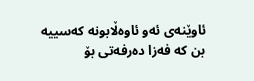ئاوێنه‌ی‌ ئه‌و ئاوه‌ڵابونه‌ كه‌سییه‌ بن كه‌ فه‌زا ده‌رفه‌تی‌ بۆ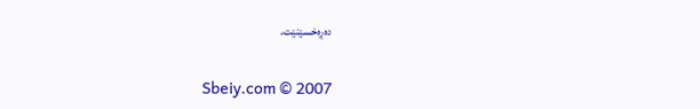ده‌ڕه‌خسێنێت.

Sbeiy.com © 2007